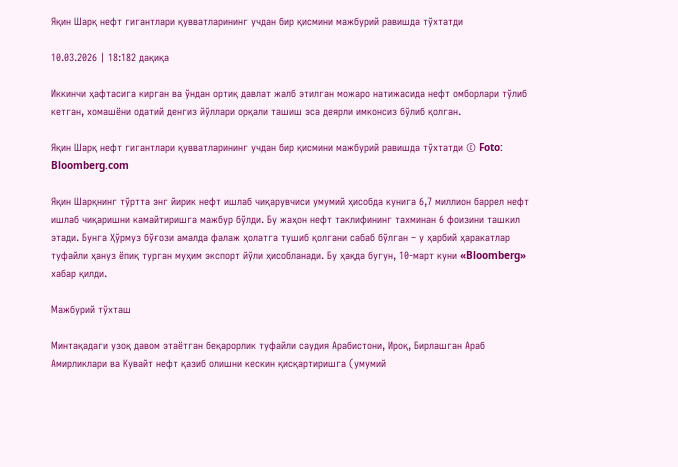Яқин Шарқ нефт гигантлари қувватларининг учдан бир қисмини мажбурий равишда тўхтатди

10.03.2026 | 18:182 дақиқа

Иккинчи ҳафтасига кирган ва ўндан ортиқ давлат жалб этилган можаро натижасида нефт омборлари тўлиб кетган, хомашёни одатий денгиз йўллари орқали ташиш эса деярли имконсиз бўлиб қолган.

Яқин Шарқ нефт гигантлари қувватларининг учдан бир қисмини мажбурий равишда тўхтатди © Foto: Bloomberg.com

Яқин Шарқнинг тўртта энг йирик нефт ишлаб чиқарувчиси умумий ҳисобда кунига 6,7 миллион баррел нефт ишлаб чиқаришни камайтиришга мажбур бўлди. Бу жаҳон нефт таклифининг тахминан 6 фоизини ташкил этади. Бунга Ҳўрмуз бўғози амалда фалаж ҳолатга тушиб қолгани сабаб бўлган – у ҳарбий ҳаракатлар туфайли ҳануз ёпиқ турган муҳим экспорт йўли ҳисобланади. Бу ҳақда бугун, 10-март куни «Bloomberg» хабар қилди.

Мажбурий тўхташ

Минтақадаги узоқ давом этаётган беқарорлик туфайли саудия Арабистони, Ироқ, Бирлашган Араб Амирликлари ва Кувайт нефт қазиб олишни кескин қисқартиришга (умумий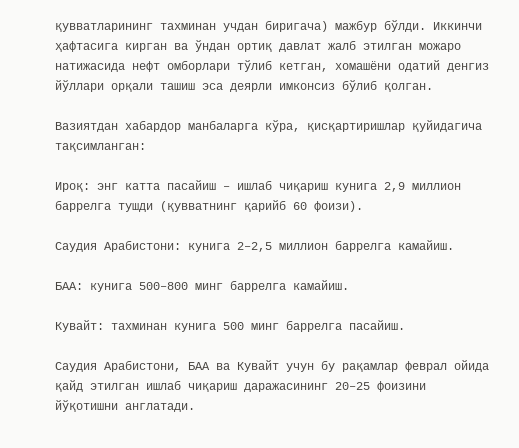қувватларининг тахминан учдан биригача) мажбур бўлди. Иккинчи ҳафтасига кирган ва ўндан ортиқ давлат жалб этилган можаро натижасида нефт омборлари тўлиб кетган, хомашёни одатий денгиз йўллари орқали ташиш эса деярли имконсиз бўлиб қолган.

Вазиятдан хабардор манбаларга кўра, қисқартиришлар қуйидагича тақсимланган:

Ироқ: энг катта пасайиш – ишлаб чиқариш кунига 2,9 миллион баррелга тушди (қувватнинг қарийб 60 фоизи).

Саудия Арабистони: кунига 2–2,5 миллион баррелга камайиш.

БАА: кунига 500–800 минг баррелга камайиш.

Кувайт: тахминан кунига 500 минг баррелга пасайиш.

Саудия Арабистони, БАА ва Кувайт учун бу рақамлар феврал ойида қайд этилган ишлаб чиқариш даражасининг 20–25 фоизини йўқотишни англатади.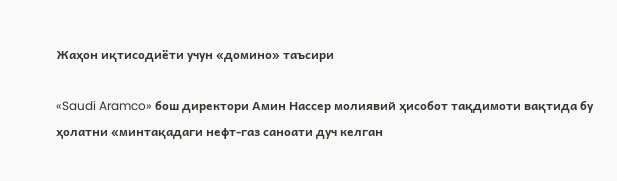Жаҳон иқтисодиёти учун «домино» таъсири

«Saudi Aramco» бош директори Амин Нассер молиявий ҳисобот тақдимоти вақтида бу ҳолатни «минтақадаги нефт-газ саноати дуч келган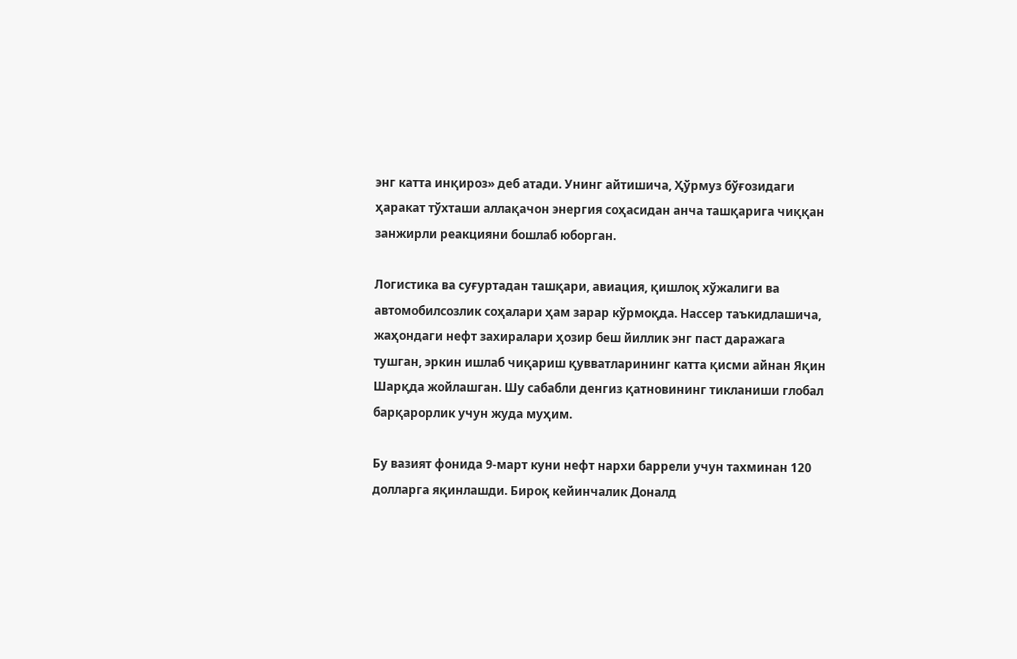энг катта инқироз» деб атади. Унинг айтишича, Ҳўрмуз бўғозидаги ҳаракат тўхташи аллақачон энергия соҳасидан анча ташқарига чиққан занжирли реакцияни бошлаб юборган.

Логистика ва суғуртадан ташқари, авиация, қишлоқ хўжалиги ва автомобилсозлик соҳалари ҳам зарар кўрмоқда. Нассер таъкидлашича, жаҳондаги нефт захиралари ҳозир беш йиллик энг паст даражага тушган, эркин ишлаб чиқариш қувватларининг катта қисми айнан Яқин Шарқда жойлашган. Шу сабабли денгиз қатновининг тикланиши глобал барқарорлик учун жуда муҳим.

Бу вазият фонида 9-март куни нефт нархи баррели учун тахминан 120 долларга яқинлашди. Бироқ кейинчалик Доналд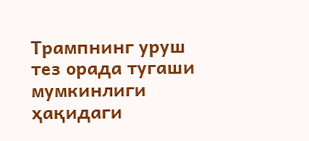Трампнинг уруш тез орада тугаши мумкинлиги ҳақидаги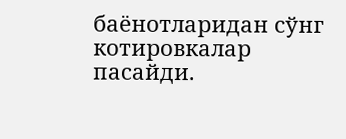баёнотларидан сўнг котировкалар пасайди.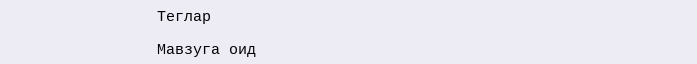Теглар

Мавзуга оид